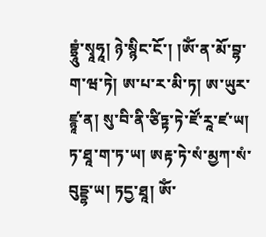བྷྲཱུཾ་སྭཱཧཱ། ཉེ་སྙིང་ངོ་། །ཨོཾ་ན་མོ་བྷ་ག་ཝ་ཏེ། ཨ་པ་ར་མི་ཏ། ཨ་ཡུར་ཛྙཱ་ན། སུ་བི་ནི་ཙིཏྟ་ཏེ་ཛོ་རཱ་ཛ་ཡ། ཏ་ཐཱ་ག་ཏ་ཡ། ཨརྟ་ཏེ་སཾ་མྱཀ་སཾ་བུདྡྷ་ཡ། ཏདྱ་ཐཱ། ཨོཾ་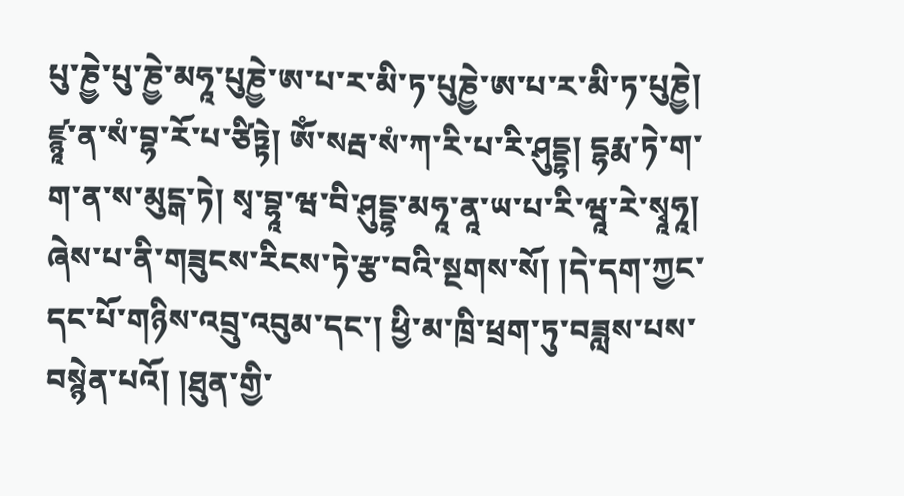པུ་ཎྱེ་པུ་ཎྱེ་མཧཱ་པུཎྱེ་ཨ་པ་ར་མི་ཏ་པུཎྱེ་ཨ་པ་ར་མི་ཏ་པུཎྱེ། ཛྙཱ་ན་སཾ་བྷ་རོ་པ་ཙིཏྟེ། ཨོཾ་སརྦ་སཾ་ཀ་རི་པ་རི་ཤུདྡྷ། དྷརྨ་ཏེ་ག་ག་ན་ས་མུངྒ་ཏེ། སྭ་བྷཱ་ཝ་བི་ཤུདྡྷ་མཧཱ་ནཱ་ཡ་པ་རི་ཝཱ་རེ་སྭཱཧཱ། ཞེས་པ་ནི་གཟུངས་རིངས་ཏེ་རྩ་བའི་སྔགས་སོ། །དེ་དག་ཀྱང་དང་པོ་གཉིས་འབྲུ་འབུམ་དང་། ཕྱི་མ་ཁྲི་ཕྲག་ཏུ་བཟླས་པས་བསྙེན་པའོ། །ཐུན་གྱི་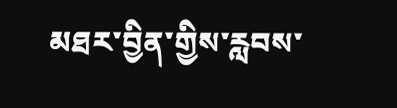མཐར་བྱིན་གྱིས་རླབས་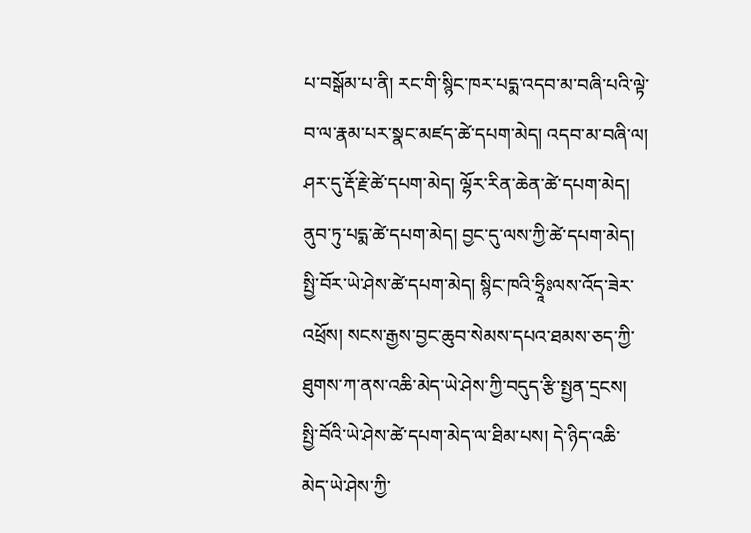པ་བསྒོམ་པ་ནི། རང་གི་སྙིང་ཁར་པདྨ་འདབ་མ་བཞི་པའི་ལྟེ་བ་ལ་རྣམ་པར་སྣང་མཛད་ཚེ་དཔག་མེད། འདབ་མ་བཞི་ལ། ཤར་དུ་རྡོ་རྗེ་ཚེ་དཔག་མེད། ལྷོར་རིན་ཆེན་ཚེ་དཔག་མེད། ནུབ་ཏུ་པདྨ་ཚེ་དཔག་མེད། བྱང་དུ་ལས་ཀྱི་ཚེ་དཔག་མེད། སྤྱི་བོར་ཡེ་ཤེས་ཚེ་དཔག་མེད། སྙིང་ཁའི་ཧྲཱིཿལས་འོད་ཟེར་འཕྲོས། སངས་རྒྱས་བྱང་ཆུབ་སེམས་དཔའ་ཐམས་ཅད་ཀྱི་ཐུགས་ཀ་ནས་འཆི་མེད་ཡེ་ཤེས་ཀྱི་བདུད་རྩི་སྤྱན་དྲངས། སྤྱི་བོའི་ཡེ་ཤེས་ཚེ་དཔག་མེད་ལ་ཐིམ་པས། དེ་ཉིད་འཆི་མེད་ཡེ་ཤེས་ཀྱི་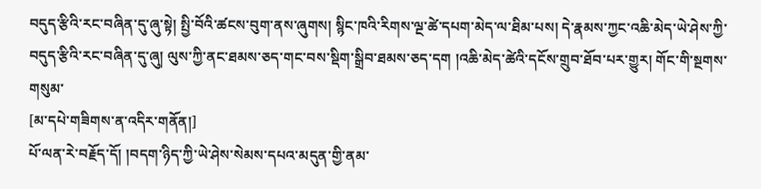བདུད་རྩིའི་རང་བཞིན་དུ་ཞུ་སྟེ། སྤྱི་བོའི་ཚངས་བུག་ནས་ཞུགས། སྙིང་ཁའི་རིགས་ལྔ་ཚེ་དཔག་མེད་ལ་ཐིམ་པས། དེ་རྣམས་ཀྱང་འཆི་མེད་ཡེ་ཤེས་ཀྱི་བདུད་རྩིའི་རང་བཞིན་དུ་ཞུ། ལུས་ཀྱི་ནང་ཐམས་ཅད་གང་བས་སྡིག་སྒྲིབ་ཐམས་ཅད་དག །འཆི་མེད་ཚེའི་དངོས་གྲུབ་ཐོབ་པར་གྱུར། གོང་གི་སྔགས་གསུམ་
[མ་དཔེ་གཟིགས་ན་འདིར་གནོན།]
པོ་ལན་རེ་བརྗོད་དོ། །བདག་ཉིད་ཀྱི་ཡེ་ཤེས་སེམས་དཔའ་མདུན་གྱི་ནམ་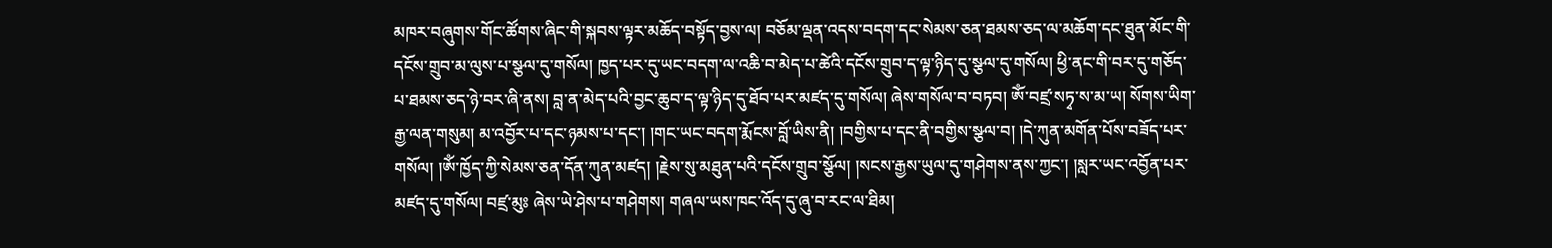མཁར་བཞུགས་གོང་ཚོགས་ཞིང་གི་སྐབས་ལྟར་མཆོད་བསྟོད་བྱས་ལ། བཅོམ་ལྡན་འདས་བདག་དང་སེམས་ཅན་ཐམས་ཅད་ལ་མཆོག་དང་ཐུན་མོང་གི་དངོས་གྲུབ་མ་ལུས་པ་སྩལ་དུ་གསོལ། ཁྱད་པར་དུ་ཡང་བདག་ལ་འཆི་བ་མེད་པ་ཚེའི་དངོས་གྲུབ་ད་ལྟ་ཉིད་དུ་སྩལ་དུ་གསོལ། ཕྱི་ནང་གི་བར་དུ་གཅོད་པ་ཐམས་ཅད་ཉེ་བར་ཞི་ནས། བླ་ན་མེད་པའི་བྱང་ཆུབ་ད་ལྟ་ཉིད་དུ་ཐོབ་པར་མཛད་དུ་གསོལ། ཞེས་གསོལ་བ་བཏབ། ཨོཾ་བཛྲ་སཏྭ་ས་མ་ཡ། སོགས་ཡིག་རྒྱ་ལན་གསུམ། མ་འབྱོར་པ་དང་ཉམས་པ་དང་། །གང་ཡང་བདག་རྨོངས་བློ་ཡིས་ནི། །བགྱིས་པ་དང་ནི་བགྱིས་སྩལ་བ། །དེ་ཀུན་མགོན་པོས་བཟོད་པར་གསོལ། །ཨོཾ་ཁྱོད་ཀྱི་སེམས་ཅན་དོན་ཀུན་མཛད། །རྗེས་སུ་མཐུན་པའི་དངོས་གྲུབ་སྩོལ། །སངས་རྒྱས་ཡུལ་དུ་གཤེགས་ནས་ཀྱང་། །སླར་ཡང་འབྱོན་པར་མཛད་དུ་གསོལ། བཛྲ་མུཿ ཞེས་ཡེ་ཤེས་པ་གཤེགས། གཞལ་ཡས་ཁང་འོད་དུ་ཞུ་བ་རང་ལ་ཐིམ།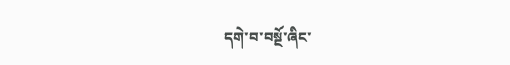དགེ་བ་བསྔོ་ཞིང་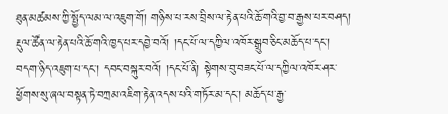ཐུན་མཚམས་ཀྱི་སྤྱོད་ལམ་ལ་འཇུག་གོ། གཉིས་པ་རས་བྲིས་ལ་རྟེན་པའི་ཆོ་གའི་བྱ་བ་རྒྱས་པར་བཤད། རྡུལ་ཚོན་ལ་རྟེན་པའི་ཆོ་གའི་ཁྱད་པར་དབྱེ་བའོ། །དང་པོ་ལ་དཀྱིལ་འཁོར་སྒྲུབ་ཅིང་མཆོད་པ་དང་། བདག་ཉིད་འཇུག་པ་དང་། དབང་བསྐུར་བའོ། །དང་པོ་ནི། སྟེགས་བུ་བཟང་པོ་ལ་དཀྱིལ་འཁོར་ཤར་ཕྱོགས་སུ་ཞལ་བསྟན་ཏེ་བཀྲམ་འཇིག་རྟེན་འདས་པའི་གཏོར་མ་དང་། མཆོད་པ་རྒྱ་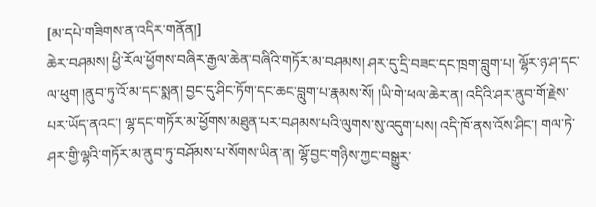[མ་དཔེ་གཟིགས་ན་འདིར་གནོན།]
ཆེར་བཤམས། ཕྱི་རོལ་ཕྱོགས་བཞིར་རྒྱལ་ཆེན་བཞིའི་གཏོར་མ་བཤམས། ཤར་དུ་དྲི་བཟང་དང་ཁྲག་བླུག་པ། ལྷོར་ཉ་ཤ་དང་ལ་ཕུག །ནུབ་ཏུ་འོ་མ་དང་སྨན། བྱང་དུ་ཤིང་ཏོག་དང་ཆང་བླུག་པ་རྣམས་སོ། །ཡི་གེ་ཕལ་ཆེར་ན། འདིའི་ཤར་ནུབ་གོ་རྗེས་པར་ཡོད་ནའང་། ལྷ་དང་གཏོར་མ་ཕྱོགས་མཐུན་པར་བཤམས་པའི་ལུགས་སུ་འདུག་པས། འདི་ཁོ་ནས་འོས་ཤིང་། གལ་ཏེ་ཤར་གྱི་ལྷའི་གཏོར་མ་ནུབ་ཏུ་བཤོམས་པ་སོགས་ཡིན་ན། ལྷོ་བྱང་གཉིས་ཀྱང་བསྒྱུར་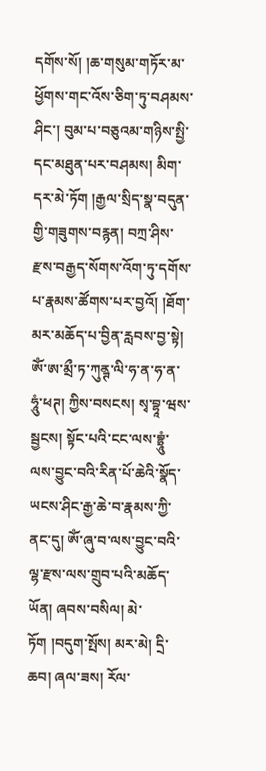དགོས་སོ། །ཆ་གསུམ་གཏོར་མ་ཕྱོགས་གང་འོས་ཅིག་ཏུ་བཤམས་ཤིང་། བུམ་པ་བཅུའམ་གཉིས་སྤྱི་དང་མཐུན་པར་བཤམས། མིག་དར་མེ་ཏོག །རྒྱལ་སྲིད་སྣ་བདུན་གྱི་གཟུགས་བརྙན། བཀྲ་ཤིས་རྫས་བརྒྱད་སོགས་འོག་ཏུ་དགོས་པ་རྣམས་ཚོགས་པར་བྱའོ། །ཐོག་མར་མཆོད་པ་བྱིན་རླབས་བྱ་སྟེ། ཨོཾ་ཨ་མྲྀ་ཏ་ཀུནྚ་ལི་ཧ་ན་ཧ་ན་ཧཱུཾ་ཕཊ། ཀྱིས་བསངས། སྭ་བྷཱ་ཝས་སྦྱངས། སྟོང་པའི་ངང་ལས་བྷྲཱུཾ་ལས་བྱུང་བའི་རིན་པོ་ཆེའི་སྣོད་ཡངས་ཤིང་རྒྱ་ཆེ་བ་རྣམས་ཀྱི་ནང་དུ། ཨོཾ་ཞུ་བ་ལས་བྱུང་བའི་ལྷ་རྫས་ལས་གྲུབ་པའི་མཆོད་ཡོན། ཞབས་བསིལ། མེ་ཏོག །བདུག་སྤོས། མར་མེ། དྲི་ཆབ། ཞལ་ཟས། རོལ་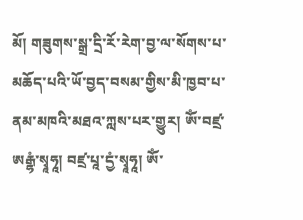མོ། གཟུགས་སྒྲ་དྲི་རོ་རེག་བྱ་ལ་སོགས་པ་མཆོད་པའི་ཡོ་བྱད་བསམ་གྱིས་མི་ཁྱབ་པ་ནམ་མཁའི་མཐའ་ཀླས་པར་གྱུར། ཨོཾ་བཛྲ་ཨརྒྷཾ་སྭཱཧཱ། བཛྲ་པཱ་དྱཾ་སྭཱཧཱ། ཨོཾ་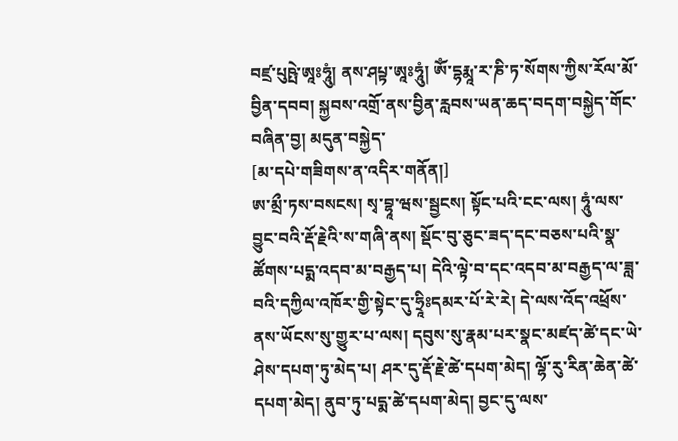བཛྲ་པུཥྤེ་ཨཱཿཧཱུཾ། ནས་ཤཔྟ་ཨཱཿཧཱུཾ། ཨོཾ་དྷརྨཱ་ར་ཎི་ཏ་སོགས་ཀྱིས་རོལ་མོ་བྱིན་དབབ། སྐྱབས་འགྲོ་ནས་བྱིན་རླབས་ཡན་ཆད་བདག་བསྐྱེད་གོང་བཞིན་བྱ། མདུན་བསྐྱེད་
[མ་དཔེ་གཟིགས་ན་འདིར་གནོན།]
ཨ་མྲྀ་ཏས་བསངས། སྭ་བྷཱ་ཝས་སྦྱངས། སྟོང་པའི་ངང་ལས། ཧཱུཾ་ལས་བྱུང་བའི་རྡོ་རྗེའི་ས་གཞི་ནས། སྡོང་བུ་ཅུང་ཟད་དང་བཅས་པའི་སྣ་ཚོགས་པདྨ་འདབ་མ་བརྒྱད་པ། དེའི་ལྟེ་བ་དང་འདབ་མ་བརྒྱད་ལ་ཟླ་བའི་དཀྱིལ་འཁོར་གྱི་སྟེང་དུ་ཧྲཱིཿདམར་པོ་རེ་རེ། དེ་ལས་འོད་འཕྲོས་ནས་ཡོངས་སུ་གྱུར་པ་ལས། དབུས་སུ་རྣམ་པར་སྣང་མཛད་ཚེ་དང་ཡེ་ཤེས་དཔག་ཏུ་མེད་པ། ཤར་དུ་རྡོ་རྗེ་ཚེ་དཔག་མེད། ལྷོ་རུ་རིན་ཆེན་ཚེ་དཔག་མེད། ནུབ་ཏུ་པདྨ་ཚེ་དཔག་མེད། བྱང་དུ་ལས་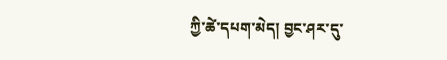ཀྱི་ཚེ་དཔག་མེད། བྱང་ཤར་དུ་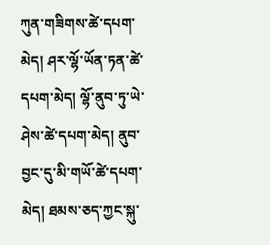ཀུན་གཟིགས་ཚེ་དཔག་མེད། ཤར་ལྷོ་ཡོན་ཏན་ཚེ་དཔག་མེད། ལྷོ་ནུབ་ཏུ་ཡེ་ཤེས་ཚེ་དཔག་མེད། ནུབ་བྱང་དུ་མི་གཡོ་ཚེ་དཔག་མེད། ཐམས་ཅད་ཀྱང་སྐུ་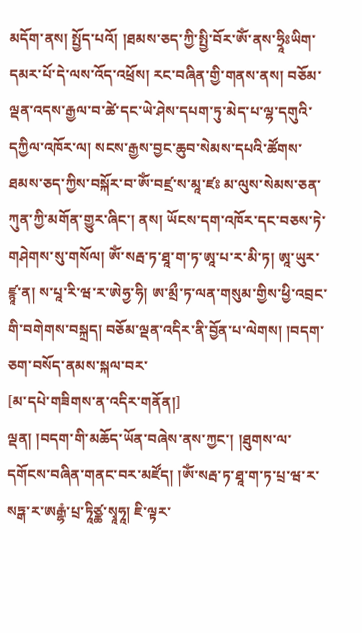མདོག་ནས། སྤྱོད་པའོ། །ཐམས་ཅད་ཀྱི་སྤྱི་བོར་ཨོཾ་ནས་ཧྲཱིཿཡིག་དམར་པོ་དེ་ལས་འོད་འཕྲོས། རང་བཞིན་གྱི་གནས་ནས། བཅོམ་ལྡན་འདས་རྒྱལ་བ་ཚེ་དང་ཡེ་ཤེས་དཔག་ཏུ་མེད་པ་ལྷ་དགུའི་དཀྱིལ་འཁོར་ལ། སངས་རྒྱས་བྱང་ཆུབ་སེམས་དཔའི་ཚོགས་ཐམས་ཅད་ཀྱིས་བསྐོར་བ་ཨོཾ་བཛྲ་ས་མཱ་ཛཿ མ་ལུས་སེམས་ཅན་ཀུན་ཀྱི་མགོན་གྱུར་ཞིང་། ནས། ཡོངས་དག་འཁོར་དང་བཅས་ཏེ་གཤེགས་སུ་གསོལ། ཨོཾ་སརྦ་ཏ་ཐཱ་ག་ཏ་ཨཱ་པ་ར་མི་ཏ། ཨཱ་ཡུར་ཛྙཱ་ན། ས་པཱ་རི་ཝ་ར་ཨེཧྱ་ཧི། ཨ་མྲྀ་ཏ་ལན་གསུམ་གྱིས་ཕྱི་འབྲང་གི་བགེགས་བསྐྲད། བཅོམ་ལྡན་འདིར་ནི་བྱོན་པ་ལེགས། །བདག་ཅག་བསོད་ནམས་སྐལ་བར་
[མ་དཔེ་གཟིགས་ན་འདིར་གནོན།]
ལྡན། །བདག་གི་མཆོད་ཡོན་བཞེས་ནས་ཀྱང་། །ཐུགས་ལ་དགོངས་བཞིན་གནང་བར་མཛོད། །ཨོཾ་སརྦ་ཏ་ཐཱ་ག་ཏ་པྲ་ཝ་ར་སཏྒ་ར་ཨརྒྷཾ་པྲ་ཏཱིཙྪ་སྭཱཧཱ། ཇི་ལྟར་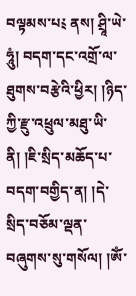བལྟམས་པ༴ ནས། ཤྲཱི་ཡེ་ཧཱུཾ། བདག་དང་འགྲོ་ལ་ཐུགས་བརྩེའི་ཕྱིར། །ཉིད་ཀྱི་རྫུ་འཕྲུལ་མཐུ་ཡི་ནི། །ཇི་སྲིད་མཆོད་པ་བདག་བགྱིད་ན། །དེ་སྲིད་བཅོམ་ལྡན་བཞུགས་སུ་གསོལ། །ཨོཾ་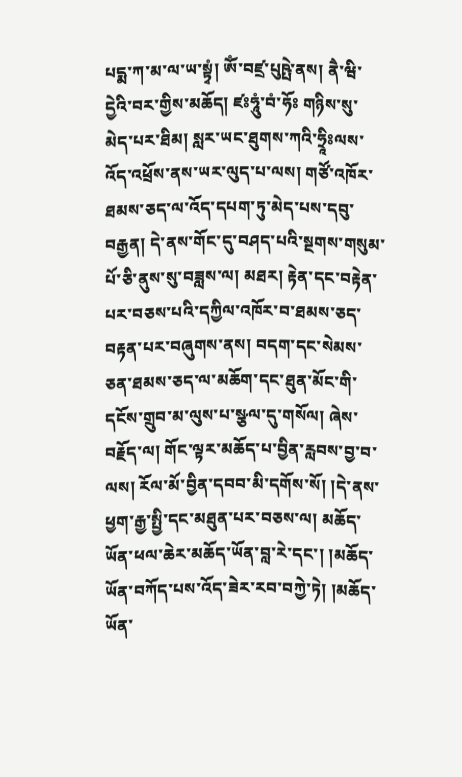པདྨ་ཀ་མ་ལ་ཡ་སྟྭཾ། ཨོཾ་བཛྲ་པུཥྤེ་ནས། ནཻ་ཝི་དྱེའི་བར་གྱིས་མཆོད། ཛཿཧཱུཾ་བཾ་ཧོཿ གཉིས་སུ་མེད་པར་ཐིམ། སླར་ཡང་ཐུགས་ཀའི་ཧྲཱིཿལས་འོད་འཕྲོས་ནས་ཡར་ལུད་པ་ལས། གཙོ་འཁོར་ཐམས་ཅད་ལ་འོད་དཔག་ཏུ་མེད་པས་དབུ་བརྒྱན། དེ་ནས་གོང་དུ་བཤད་པའི་སྔགས་གསུམ་པོ་ཅི་ནུས་སུ་བཟླས་ལ། མཐར། རྟེན་དང་བརྟེན་པར་བཅས་པའི་དཀྱིལ་འཁོར་བ་ཐམས་ཅད་བརྟན་པར་བཞུགས་ནས། བདག་དང་སེམས་ཅན་ཐམས་ཅད་ལ་མཆོག་དང་ཐུན་མོང་གི་དངོས་གྲུབ་མ་ལུས་པ་སྩལ་དུ་གསོལ། ཞེས་བརྗོད་ལ། གོང་ལྟར་མཆོད་པ་བྱིན་རླབས་བྱ་བ་ལས། རོལ་མོ་བྱིན་དབབ་མི་དགོས་སོ། །དེ་ནས་ཕྱག་རྒྱ་སྤྱི་དང་མཐུན་པར་བཅས་ལ། མཆོད་ཡོན་ཕལ་ཆེར་མཆོད་ཡོན་བླ་རེ་དང་། །མཆོད་ཡོན་བཀོད་པས་འོད་ཟེར་རབ་བཀྱེ་ཏེ། །མཆོད་ཡོན་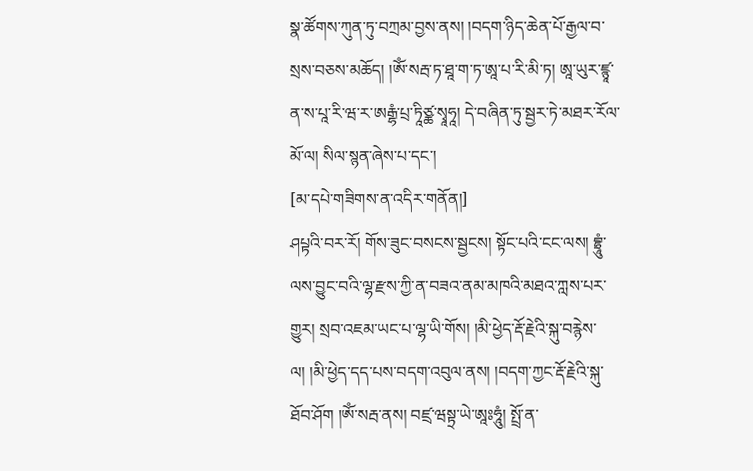སྣ་ཚོགས་ཀུན་ཏུ་བཀྲམ་བྱས་ནས། །བདག་ཉིད་ཆེན་པོ་རྒྱལ་བ་སྲས་བཅས་མཆོད། །ཨོཾ་སརྦ་ཏ་ཐཱ་ག་ཏ་ཨཱ་པ་རི་མི་ཏ། ཨཱ་ཡུར་ཛྙཱ་ན་ས་པཱ་རི་ཝ་ར་ཨརྒྷཾ་པྲ་ཏཱིཙྪ་སྭཱཧཱ། དེ་བཞིན་ཏུ་སྦྱར་ཏེ་མཐར་རོལ་མོ་ལ། སིལ་སྙན་ཞེས་པ་དང་།
[མ་དཔེ་གཟིགས་ན་འདིར་གནོན།]
ཤཔྟའི་བར་རོ། གོས་ཟུང་བསངས་སྦྱངས། སྟོང་པའི་ངང་ལས། བྷྲཱུཾ་ལས་བྱུང་བའི་ལྷ་རྫས་ཀྱི་ན་བཟའ་ནམ་མཁའི་མཐའ་ཀླས་པར་གྱུར། སྲབ་འཇམ་ཡང་པ་ལྷ་ཡི་གོས། །མི་ཕྱེད་རྡོ་རྗེའི་སྐུ་བརྙེས་ལ། །མི་ཕྱེད་དད་པས་བདག་འབུལ་ནས། །བདག་ཀྱང་རྡོ་རྗེའི་སྐུ་ཐོབ་ཤོག །ཨོཾ་སརྦ་ནས། བཛྲ་ཝསྟྲ་ཡེ་ཨཱཿཧཱུཾ། སྤྲོ་ན་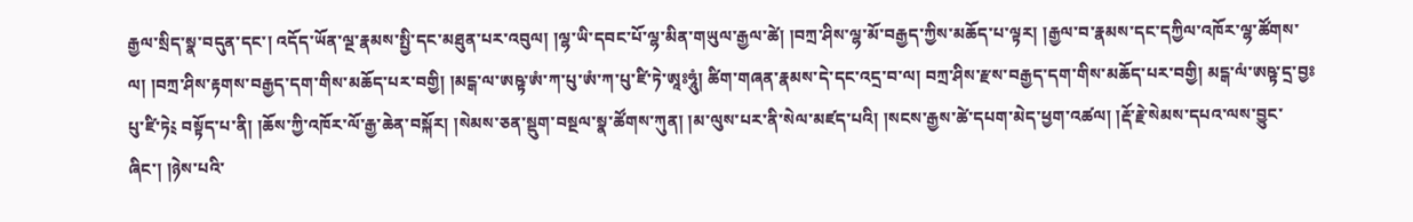རྒྱལ་སྲིད་སྣ་བདུན་དང་། འདོད་ཡོན་ལྔ་རྣམས་སྤྱི་དང་མཐུན་པར་འབུལ། །ལྷ་ཡི་དབང་པོ་ལྷ་མིན་གཡུལ་རྒྱལ་ཚེ། །བཀྲ་ཤིས་ལྷ་མོ་བརྒྱད་ཀྱིས་མཆོད་པ་ལྟར། །རྒྱལ་བ་རྣམས་དང་དཀྱིལ་འཁོར་ལྷ་ཚོགས་ལ། །བཀྲ་ཤིས་རྟགས་བརྒྱད་དག་གིས་མཆོད་པར་བགྱི། །མངྒ་ལ་ཨཥྟ་ཨཾ་ཀ་པུ་ཨཾ་ཀ་པུ་ཛི་ཏེ་ཨཱཿཧཱུཾ། ཚིག་གཞན་རྣམས་དེ་དང་འདྲ་བ་ལ། བཀྲ་ཤིས་རྫས་བརྒྱད་དག་གིས་མཆོད་པར་བགྱི། མངྒ་ལཾ་ཨཥྟ་དྲ་བྱཿཔུ་ཛི་ཏེ༴ བསྟོད་པ་ནི། །ཆོས་ཀྱི་འཁོར་ལོ་རྒྱ་ཆེན་བསྐོར། །སེམས་ཅན་སྡུག་བསྔལ་སྣ་ཚོགས་ཀུན། །མ་ལུས་པར་ནི་སེལ་མཛད་པའི། །སངས་རྒྱས་ཚེ་དཔག་མེད་ཕྱག་འཚལ། །རྡོ་རྗེ་སེམས་དཔའ་ལས་བྱུང་ཞིང་། །ཉེས་པའི་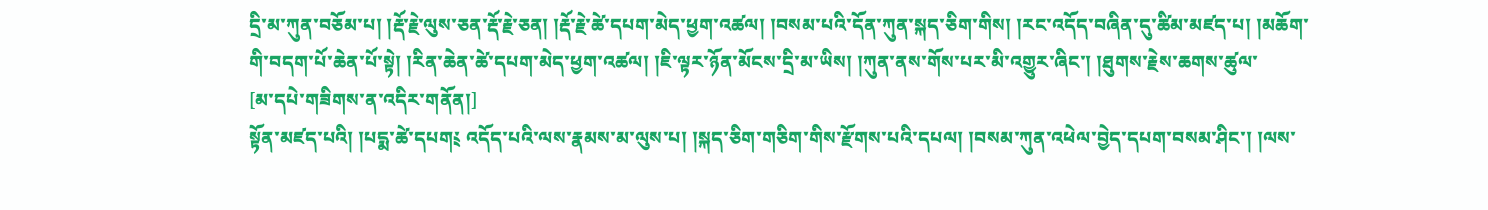དྲི་མ་ཀུན་བཅོམ་པ། །རྡོ་རྗེ་ལུས་ཅན་རྡོ་རྗེ་ཅན། །རྡོ་རྗེ་ཚེ་དཔག་མེད་ཕྱག་འཚལ། །བསམ་པའི་དོན་ཀུན་སྐད་ཅིག་གིས། །རང་འདོད་བཞིན་དུ་ཚིམ་མཛད་པ། །མཆོག་གི་བདག་པོ་ཆེན་པོ་སྟེ། །རིན་ཆེན་ཚེ་དཔག་མེད་ཕྱག་འཚལ། །ཇི་ལྟར་ཉོན་མོངས་དྲི་མ་ཡིས། །ཀུན་ནས་གོས་པར་མི་འགྱུར་ཞིང་། །ཐུགས་རྗེས་ཆགས་ཚུལ་
[མ་དཔེ་གཟིགས་ན་འདིར་གནོན།]
སྟོན་མཛད་པའི། །པདྨ་ཚེ་དཔག༴ འདོད་པའི་ལས་རྣམས་མ་ལུས་པ། །སྐད་ཅིག་གཅིག་གིས་རྫོགས་པའི་དཔལ། །བསམ་ཀུན་འཕེལ་བྱེད་དཔག་བསམ་ཤིང་། །ལས་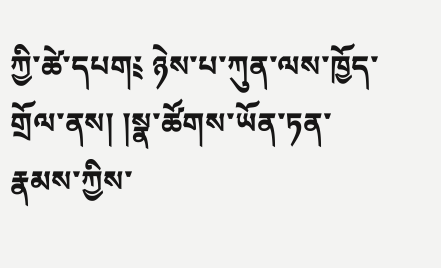ཀྱི་ཚེ་དཔག༴ ཉེས་པ་ཀུན་ལས་ཁྱོད་གྲོལ་ནས། །སྣ་ཚོགས་ཡོན་ཏན་རྣམས་ཀྱིས་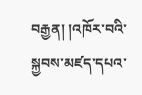བརྒྱན། །འཁོར་བའི་སྐྱབས་མཛད་དཔའ་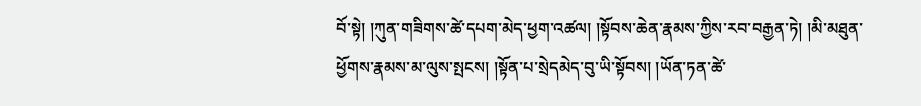བོ་སྟེ། །ཀུན་གཟིགས་ཚེ་དཔག་མེད་ཕྱག་འཚལ། །སྟོབས་ཆེན་རྣམས་ཀྱིས་རབ་བརྒྱན་ཏེ། །མི་མཐུན་ཕྱོགས་རྣམས་མ་ལུས་སྤངས། །སྟོན་པ་སྲེདམེད་བུ་ཡི་སྟོབས། །ཡོན་ཏན་ཚེ་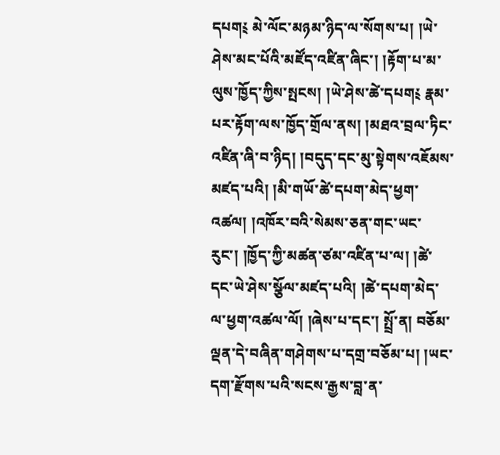དཔག༴ མེ་ལོང་མཉམ་ཉིད་ལ་སོགས་པ། །ཡེ་ཤེས་མང་པོའི་མཛོད་འཛིན་ཞིང་། །རྟོག་པ་མ་ལུས་ཁྱོད་ཀྱིས་སྤངས། །ཡེ་ཤེས་ཚེ་དཔག༴ རྣམ་པར་རྟོག་ལས་ཁྱོད་གྲོལ་ནས། །མཐའ་བྲལ་ཏིང་འཛིན་ཞི་བ་ཉིད། །བདུད་དང་མུ་སྟེགས་འཇོམས་མཛད་པའི། །མི་གཡོ་ཚེ་དཔག་མེད་ཕྱག་འཚལ། །འཁོར་བའི་སེམས་ཅན་གང་ཡང་རུང་། །ཁྱོད་ཀྱི་མཚན་ཙམ་འཛིན་པ་ལ། །ཚེ་དང་ཡེ་ཤེས་སྩོལ་མཛད་པའི། །ཚེ་དཔག་མེད་ལ་ཕྱག་འཚལ་ལོ། །ཞེས་པ་དང་། སྤྲོ་ན། བཅོམ་ལྡན་དེ་བཞིན་གཤེགས་པ་དགྲ་བཅོམ་པ། །ཡང་དག་རྫོགས་པའི་སངས་རྒྱས་བླ་ན་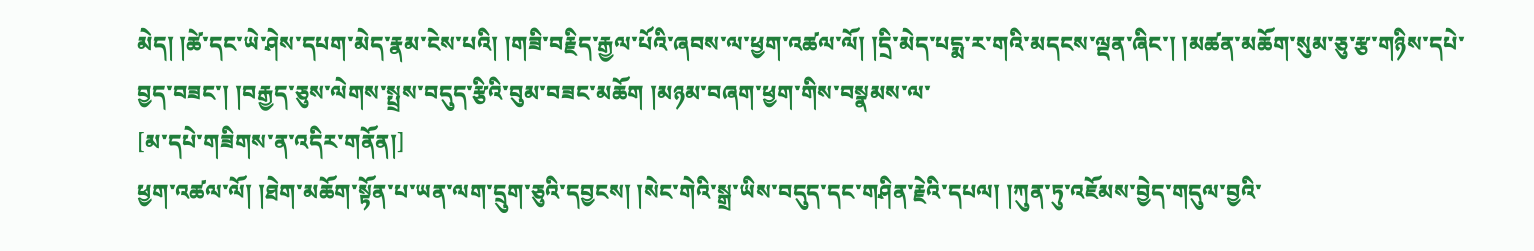མེད། །ཚེ་དང་ཡེ་ཤེས་དཔག་མེད་རྣམ་ངེས་པའི། །གཟི་བརྗིད་རྒྱལ་པོའི་ཞབས་ལ་ཕྱག་འཚལ་ལོ། །དྲི་མེད་པདྨ་ར་གའི་མདངས་ལྡན་ཞིང་། །མཚན་མཆོག་སུམ་ཅུ་རྩ་གཉིས་དཔེ་བྱད་བཟང་། །བརྒྱད་ཅུས་ལེགས་སྤྲས་བདུད་རྩིའི་བུམ་བཟང་མཆོག །མཉམ་བཞག་ཕྱག་གིས་བསྣམས་ལ་
[མ་དཔེ་གཟིགས་ན་འདིར་གནོན།]
ཕྱག་འཚལ་ལོ། །ཐེག་མཆོག་སྟོན་པ་ཡན་ལག་དྲུག་ཅུའི་དབྱངས། །སེང་གེའི་སྒྲ་ཡིས་བདུད་དང་གཤིན་རྗེའི་དཔལ། །ཀུན་ཏུ་འཇོམས་བྱེད་གདུལ་བྱའི་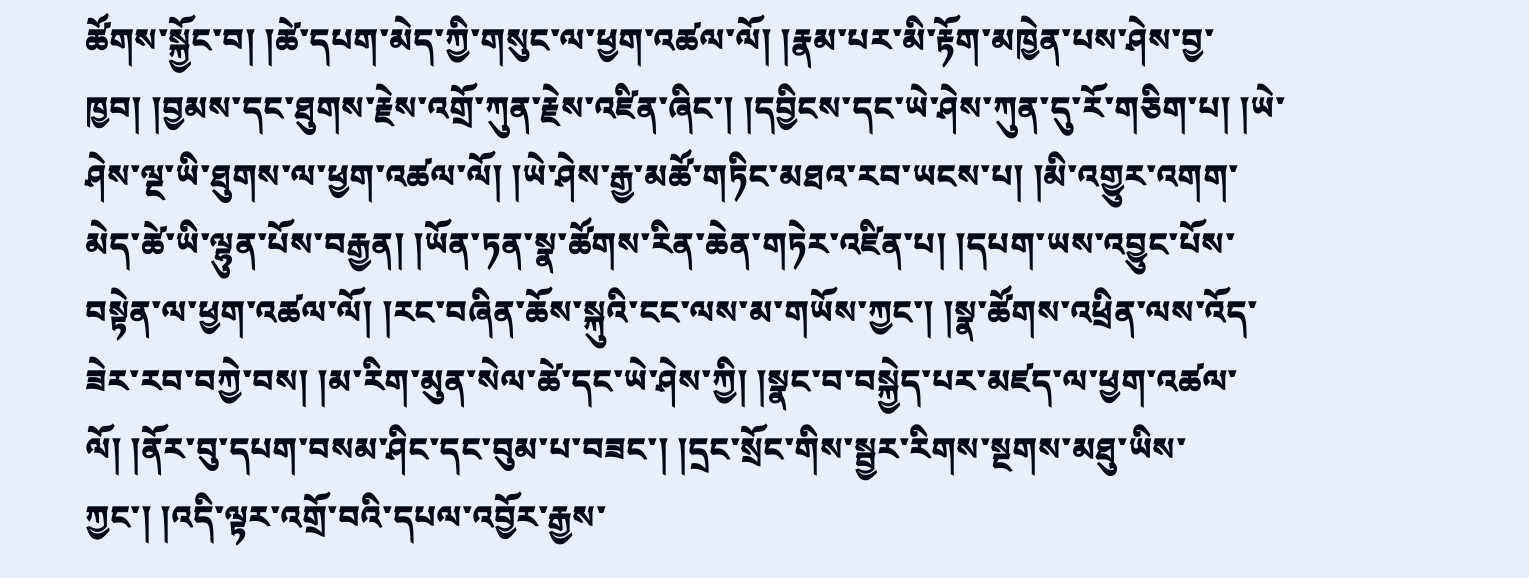ཚོགས་སྐྱོང་བ། །ཚེ་དཔག་མེད་ཀྱི་གསུང་ལ་ཕྱག་འཚལ་ལོ། །རྣམ་པར་མི་རྟོག་མཁྱེན་པས་ཤེས་བྱ་ཁྱབ། །བྱམས་དང་ཐུགས་རྗེས་འགྲོ་ཀུན་རྗེས་འཛིན་ཞིང་། །དབྱིངས་དང་ཡེ་ཤེས་ཀུན་དུ་རོ་གཅིག་པ། །ཡེ་ཤེས་ལྔ་ཡི་ཐུགས་ལ་ཕྱག་འཚལ་ལོ། །ཡེ་ཤེས་རྒྱ་མཚོ་གཏིང་མཐའ་རབ་ཡངས་པ། །མི་འགྱུར་འགག་མེད་ཚེ་ཡི་ལྷུན་པོས་བརྒྱན། །ཡོན་ཏན་སྣ་ཚོགས་རིན་ཆེན་གཏེར་འཛིན་པ། །དཔག་ཡས་འབྱུང་པོས་བསྟེན་ལ་ཕྱག་འཚལ་ལོ། །རང་བཞིན་ཆོས་སྐུའི་ངང་ལས་མ་གཡོས་ཀྱང་། །སྣ་ཚོགས་འཕྲིན་ལས་འོད་ཟེར་རབ་བཀྱེ་བས། །མ་རིག་མུན་སེལ་ཚེ་དང་ཡེ་ཤེས་ཀྱི། །སྣང་བ་བསྐྱེད་པར་མཛད་ལ་ཕྱག་འཚལ་ལོ། །ནོར་བུ་དཔག་བསམ་ཤིང་དང་བུམ་པ་བཟང་། །དྲང་སྲོང་གིས་སྦྱར་རིགས་སྔགས་མཐུ་ཡིས་ཀྱང་། །འདི་ལྟར་འགྲོ་བའི་དཔལ་འབྱོར་རྒྱས་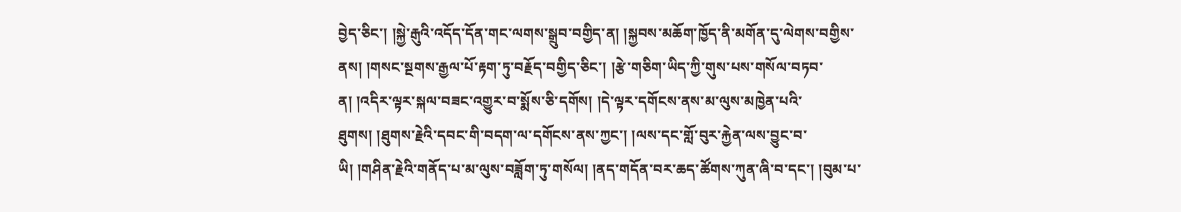བྱེད་ཅིང་། །སྐྱེ་རྒུའི་འདོད་དོན་གང་ལགས་སྒྲུབ་བགྱིད་ན། །སྐྱབས་མཆོག་ཁྱོད་ནི་མགོན་དུ་ལེགས་བགྱིས་ནས། །གསང་སྔགས་རྒྱལ་པོ་རྟག་ཏུ་བརྗོད་བགྱིད་ཅིང་། །རྩེ་གཅིག་ཡིད་ཀྱི་གུས་པས་གསོལ་བཏབ་ན། །འདིར་ལྟར་སྐལ་བཟང་འགྱུར་བ་སྨོས་ཅི་དགོས། །དེ་ལྟར་དགོངས་ནས་མ་ལུས་མཁྱེན་པའི་ཐུགས། །ཐུགས་རྗེའི་དབང་གི་བདག་ལ་དགོངས་ནས་ཀྱང་། །ལས་དང་གློ་བུར་རྐྱེན་ལས་བྱུང་བ་ཡི། །གཤིན་རྗེའི་གནོད་པ་མ་ལུས་བཟློག་ཏུ་གསོལ། །ནད་གདོན་བར་ཆད་ཚོགས་ཀུན་ཞི་བ་དང་། །བུམ་པ་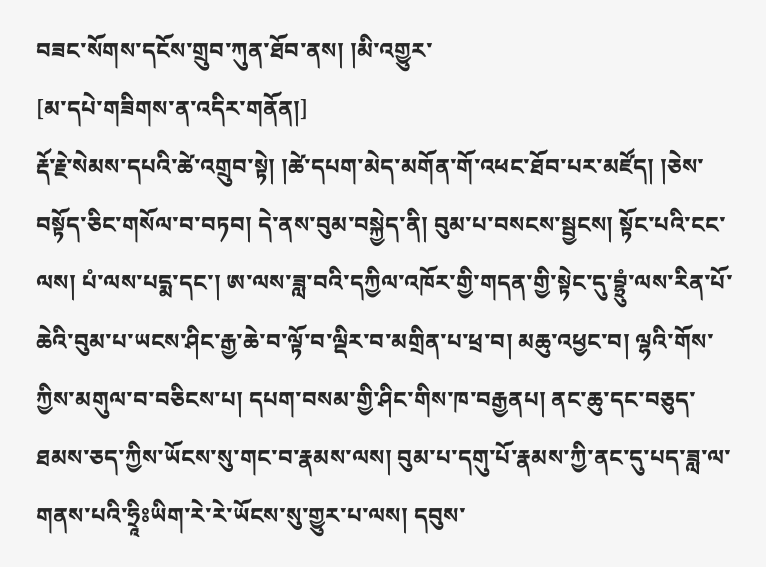བཟང་སོགས་དངོས་གྲུབ་ཀུན་ཐོབ་ནས། །མི་འགྱུར་
[མ་དཔེ་གཟིགས་ན་འདིར་གནོན།]
རྡོ་རྗེ་སེམས་དཔའི་ཚེ་འགྲུབ་སྟེ། །ཚེ་དཔག་མེད་མགོན་གོ་འཕང་ཐོབ་པར་མཛོད། །ཅེས་བསྟོད་ཅིང་གསོལ་བ་བཏབ། དེ་ནས་བུམ་བསྐྱེད་ནི། བུམ་པ་བསངས་སྦྱངས། སྟོང་པའི་ངང་ལས། པཾ་ལས་པདྨ་དང་། ཨ་ལས་ཟླ་བའི་དཀྱིལ་འཁོར་གྱི་གདན་གྱི་སྟེང་དུ་བྷྲུཾ་ལས་རིན་པོ་ཆེའི་བུམ་པ་ཡངས་ཤིང་རྒྱ་ཆེ་བ་ལྟོ་བ་ལྡིར་བ་མགྲིན་པ་ཕྲ་བ། མཆུ་འཕྱང་བ། ལྷའི་གོས་ཀྱིས་མགུལ་བ་བཅིངས་པ། དཔག་བསམ་གྱི་ཤིང་གིས་ཁ་བརྒྱནཔ། ནང་ཆུ་དང་བཅུད་ཐམས་ཅད་ཀྱིས་ཡོངས་སུ་གང་བ་རྣམས་ལས། བུམ་པ་དགུ་པོ་རྣམས་ཀྱི་ནང་དུ་པད་ཟླ་ལ་གནས་པའི་ཧྲཱིཿཡིག་རེ་རེ་ཡོངས་སུ་གྱུར་པ་ལས། དབུས་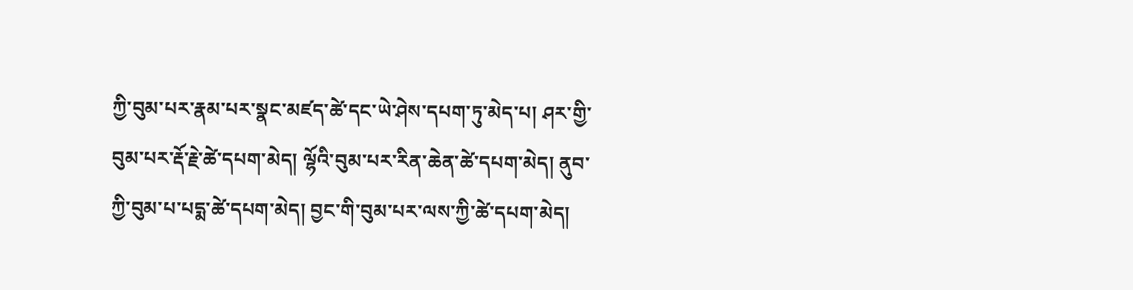ཀྱི་བུམ་པར་རྣམ་པར་སྣང་མཛད་ཚེ་དང་ཡེ་ཤེས་དཔག་ཏུ་མེད་པ། ཤར་གྱི་བུམ་པར་རྡོ་རྗེ་ཚེ་དཔག་མེད། ལྷོའི་བུམ་པར་རིན་ཆེན་ཚེ་དཔག་མེད། ནུབ་ཀྱི་བུམ་པ་པདྨ་ཚེ་དཔག་མེད། བྱང་གི་བུམ་པར་ལས་ཀྱི་ཚེ་དཔག་མེད།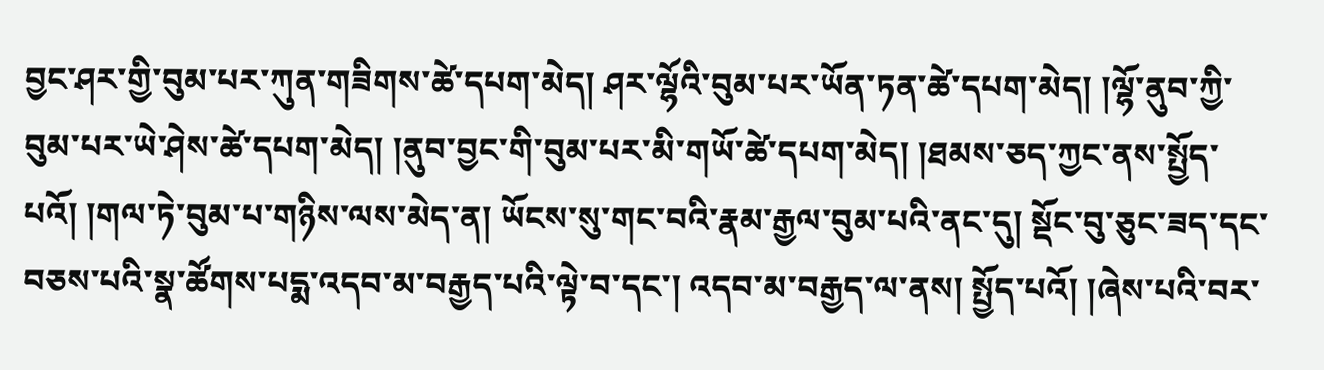བྱང་ཤར་གྱི་བུམ་པར་ཀུན་གཟིགས་ཚེ་དཔག་མེད། ཤར་ལྷོའི་བུམ་པར་ཡོན་ཏན་ཚེ་དཔག་མེད། །ལྷོ་ནུབ་ཀྱི་བུམ་པར་ཡེ་ཤེས་ཚེ་དཔག་མེད། །ནུབ་བྱང་གི་བུམ་པར་མི་གཡོ་ཚེ་དཔག་མེད། །ཐམས་ཅད་ཀྱང་ནས་སྤྱོད་པའོ། །གལ་ཏེ་བུམ་པ་གཉིས་ལས་མེད་ན། ཡོངས་སུ་གང་བའི་རྣམ་རྒྱལ་བུམ་པའི་ནང་དུ། སྡོང་བུ་ཅུང་ཟད་དང་བཅས་པའི་སྣ་ཚོགས་པདྨ་འདབ་མ་བརྒྱད་པའི་ལྟེ་བ་དང་། འདབ་མ་བརྒྱད་ལ་ནས། སྤྱོད་པའོ། །ཞེས་པའི་བར་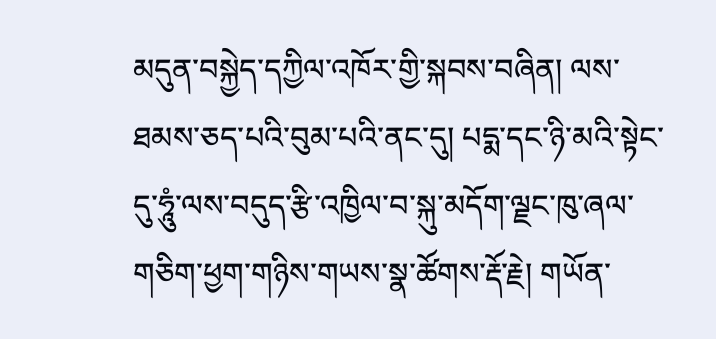མདུན་བསྐྱེད་དཀྱིལ་འཁོར་གྱི་སྐབས་བཞིན། ལས་ཐམས་ཅད་པའི་བུམ་པའི་ནང་དུ། པདྨ་དང་ཉི་མའི་སྟེང་དུ་ཧཱུཾ་ལས་བདུད་རྩི་འཁྱིལ་བ་སྐུ་མདོག་ལྗང་ཁུ་ཞལ་གཅིག་ཕྱག་གཉིས་གཡས་སྣ་ཚོགས་རྡོ་རྗེ། གཡོན་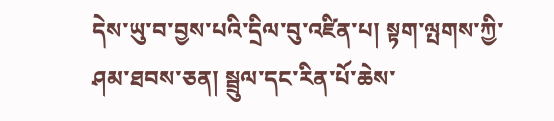དེས་ཡུ་བ་བྱས་པའི་དྲིལ་བུ་འཛིན་པ། སྟག་ལྤགས་ཀྱི་ཤམ་ཐབས་ཅན། སྦྲུལ་དང་རིན་པོ་ཆེས་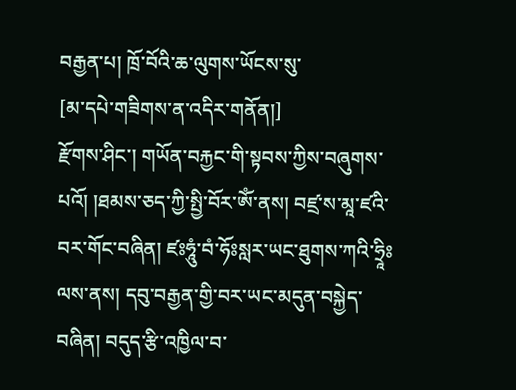བརྒྱན་པ། ཁྲོ་བོའི་ཆ་ལུགས་ཡོངས་སུ་
[མ་དཔེ་གཟིགས་ན་འདིར་གནོན།]
རྫོགས་ཤིང་། གཡོན་བརྐྱང་གི་སྟབས་ཀྱིས་བཞུགས་པའོ། །ཐམས་ཅད་ཀྱི་སྤྱི་བོར་ཨོཾ་ནས། བཛྲ་ས་མཱ་ཛའི་བར་གོང་བཞིན། ཛཿཧཱུཾ་བཾ་ཧོཿསླར་ཡང་ཐུགས་ཀའི་ཧྲཱིཿལས་ནས། དབུ་བརྒྱན་གྱི་བར་ཡང་མདུན་བསྐྱེད་བཞིན། བདུད་རྩི་འཁྱིལ་བ་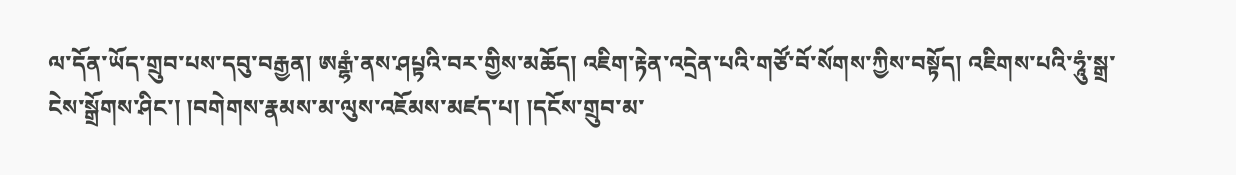ལ་དོན་ཡོད་གྲུབ་པས་དབུ་བརྒྱན། ཨརྒྷཾ་ནས་ཤཔྟའི་བར་གྱིས་མཆོད། འཇིག་རྟེན་འདྲེན་པའི་གཙོ་བོ་སོགས་ཀྱིས་བསྟོད། འཇིགས་པའི་ཧཱུཾ་སྒྲ་ངེས་སྒྲོགས་ཤིང་། །བགེགས་རྣམས་མ་ལུས་འཇོམས་མཛད་པ། །དངོས་གྲུབ་མ་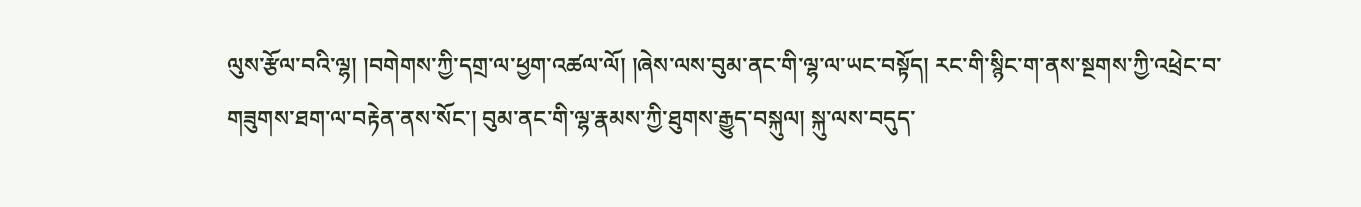ལུས་རྩོལ་བའི་ལྷ། །བགེགས་ཀྱི་དགྲ་ལ་ཕྱག་འཚལ་ལོ། །ཞེས་ལས་བུམ་ནང་གི་ལྷ་ལ་ཡང་བསྟོད། རང་གི་སྙིང་ག་ནས་སྔགས་ཀྱི་འཕྲེང་བ་གཟུགས་ཐག་ལ་བརྟེན་ནས་སོང་། བུམ་ནང་གི་ལྷ་རྣམས་ཀྱི་ཐུགས་རྒྱུད་བསྐུལ། སྐུ་ལས་བདུད་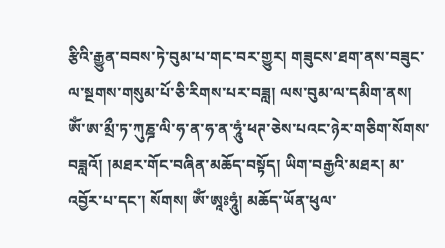རྩིའི་རྒྱུན་བབས་ཏེ་བུམ་པ་གང་བར་གྱུར། གཟུངས་ཐག་ནས་བཟུང་ལ་སྔགས་གསུམ་པོ་ཅི་རིགས་པར་བཟླ། ལས་བུམ་ལ་དམིག་ནས། ཨོཾ་ཨ་མྲྀ་ཏ་ཀུཎྜ་ལི་ཧ་ན་ཧ་ན་ཧཱུཾ་ཕཊ་ཅེས་པའང་ཉེར་གཅིག་སོགས་བཟླའོ། །མཐར་གོང་བཞིན་མཆོད་བསྟོད། ཡིག་བརྒྱའི་མཐར། མ་འབྱོར་པ་དང་། སོགས། ཨོཾ་ཨཱཿཧཱུཾ། མཆོད་ཡོན་ཕུལ་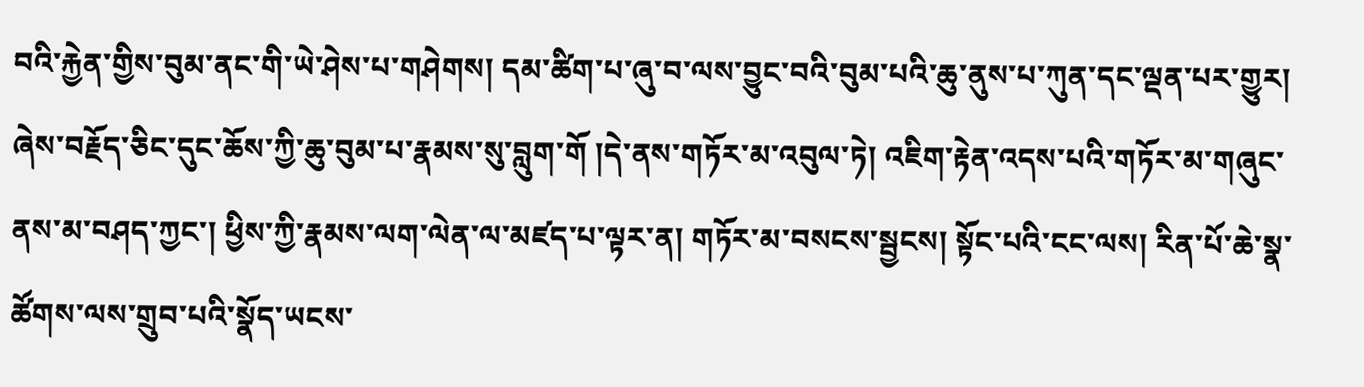བའི་རྐྱེན་གྱིས་བུམ་ནང་གི་ཡེ་ཤེས་པ་གཤེགས། དམ་ཚིག་པ་ཞུ་བ་ལས་བྱུང་བའི་བུམ་པའི་ཆུ་ནུས་པ་ཀུན་དང་ལྡན་པར་གྱུར། ཞེས་བརྗོད་ཅིང་དུང་ཆོས་ཀྱི་ཆུ་བུམ་པ་རྣམས་སུ་བླུག་གོ །དེ་ནས་གཏོར་མ་འབུལ་ཏེ། འཇིག་རྟེན་འདས་པའི་གཏོར་མ་གཞུང་ནས་མ་བཤད་ཀྱང་། ཕྱིས་ཀྱི་རྣམས་ལག་ལེན་ལ་མཛད་པ་ལྟར་ན། གཏོར་མ་བསངས་སྦྱངས། སྟོང་པའི་ངང་ལས། རིན་པོ་ཆེ་སྣ་ཚོགས་ལས་གྲུབ་པའི་སྣོད་ཡངས་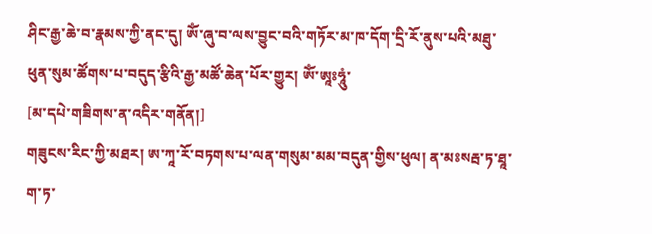ཤིང་རྒྱ་ཆེ་བ་རྣམས་ཀྱི་ནང་དུ། ཨོཾ་ཞུ་བ་ལས་བྱུང་བའི་གཏོར་མ་ཁ་དོག་དྲི་རོ་ནུས་པའི་མཐུ་ཕུན་སུམ་ཚོགས་པ་བདུད་རྩིའི་རྒྱ་མཚོ་ཆེན་པོར་གྱུར། ཨོཾ་ཨཱཿཧཱུཾ་
[མ་དཔེ་གཟིགས་ན་འདིར་གནོན།]
གཟུངས་རིང་ཀྱི་མཐར། ཨ་ཀཱ་རོ་བཏགས་པ་ལན་གསུམ་མམ་བདུན་གྱིས་ཕུལ། ན་མཿསརྦ་ཏ་ཐཱ་ག་ཏ་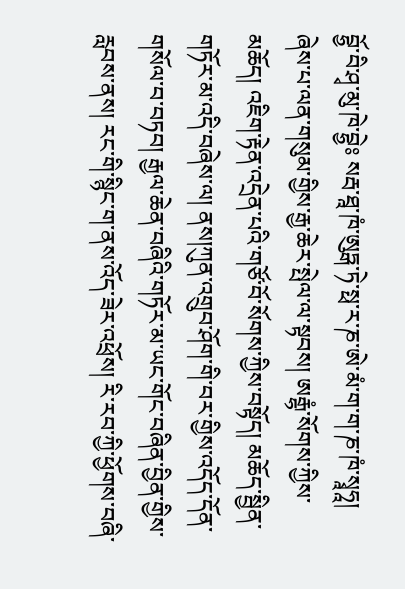བྷྱོ་བི་ཤྭ་མུ་ཁེ་བྷྱེཿ སརྦ་ཐཱ་ཁཾ་ཨུཏྒ་ཏེ་སྥ་ར་ཎ་ཨེ་མཾ་ག་ག་ཎ་ཁཾ་སྭཱཧཱ། ཞེས་པ་ལན་གསུམ་གྱིས་རྒྱ་ཆེར་སྤེལ་ལ་སྟབས། ཨརྒྷཾ་སོགས་ཀྱིས་མཆོད། འཇིག་རྟེན་འདྲེན་པའི་གཙོ་བོ་སོགས་ཀྱིས་བསྟོད། མཆོད་སྦྱིན་གཏོར་མ་འདི་བཞེས་ལ། ནས།ཀུན་འགྲུབ་ཤོག་གི་བར་གྱིས་འདོད་དོན་གསོལ་བ་བཏབ། རྒྱལ་ཆེན་བཞིའི་གཏོར་མ་ཡང་གོང་བཞིན་བྱིན་གྱིས་རླབས་ནས། རང་གི་སྙིང་ག་ནས་འོད་ཟེར་འཕྲོས། རི་རབ་ཀྱི་ཕྱོགས་བཞི་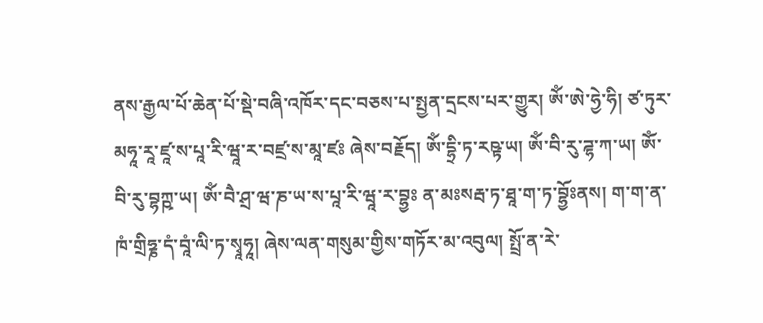ནས་རྒྱལ་པོ་ཆེན་པོ་སྡེ་བཞི་འཁོར་དང་བཅས་པ་སྤྱན་དྲངས་པར་གྱུར། ཨོཾ་ཨེ་ཧྱེ་ཧི། ཙ་ཏུར་མཧཱ་རཱ་ཛཱ་ས་པཱ་རི་ཝཱ་ར་བཛྲ་ས་མཱ་ཛཿ ཞེས་བརྗོད། ཨོཾ་དྷྲི་ཏ་རཥྟ་ཡ། ཨོཾ་བི་རུ་ཌྷ་ཀ་ཡ། ཨོཾ་བི་རུ་བྷཀྵ་ཡ། ཨོཾ་བཻ་ཤྲ་ཝ་ཎ་ཡ་ས་པཱ་རི་ཝཱ་ར་བྷྱཿ ན་མཿསརྦ་ཏ་ཐཱ་ག་ཏ་བྷྱོཿནས། ག་ག་ན་ཁཾ་གྲིཧྞ་དཾ་བཱཾ་ལི་ཏ་སྭཱཧཱ། ཞེས་ལན་གསུམ་གྱིས་གཏོར་མ་འབུལ། སྤྲོ་ན་རེ་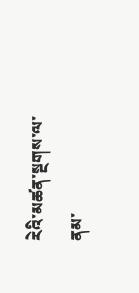རེའི་མཚན་སྔགས་ལ་ནམ་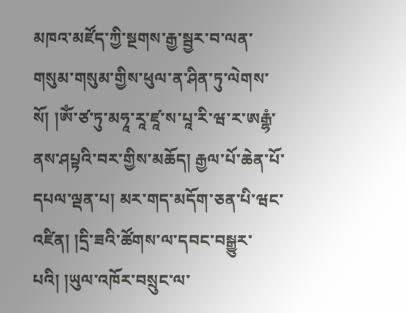མཁའ་མཛོད་ཀྱི་སྔགས་རྒྱ་སྦྱར་བ་ལན་གསུམ་གསུམ་གྱིས་ཕུལ་ན་ཤིན་ཏུ་ལེགས་སོ། །ཨོཾ་ཙ་ཏུ་མཧཱ་རཱ་ཛཱ་ས་པཱ་རི་ཝ་ར་ཨརྒྷཾ་ནས་ཤཔྟའི་བར་གྱིས་མཆོད། རྒྱལ་པོ་ཆེན་པོ་དཔལ་ལྡན་པ། མར་གད་མདོག་ཅན་པི་ཝང་འཛིན། །དྲི་ཟའི་ཚོགས་ལ་དབང་བསྒྱུར་པའི། །ཡུལ་འཁོར་བསྲུང་ལ་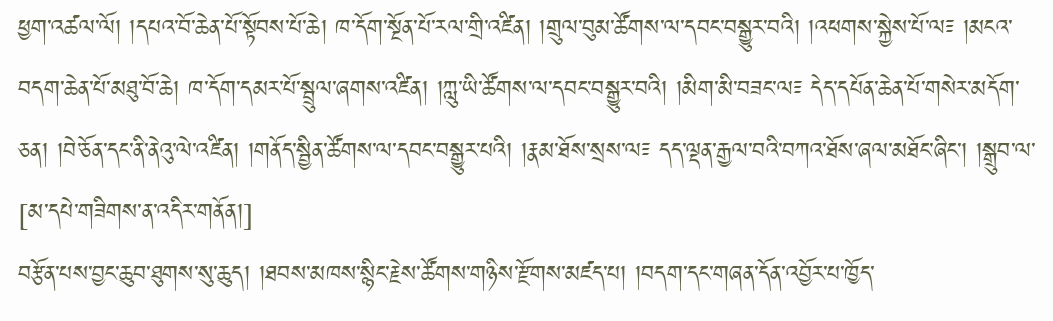ཕྱག་འཚལ་ལོ། །དཔའ་བོ་ཆེན་པོ་སྟོབས་པོ་ཆེ། ཁ་དོག་སྔོན་པོ་རལ་གྲི་འཛིན། །གྲུལ་བུམ་ཚོགས་ལ་དབང་བསྒྱུར་བའི། །འཕགས་སྐྱེས་པོ་ལ༴ །མངའ་བདག་ཆེན་པོ་མཐུ་བོ་ཆེ། ཁ་དོག་དམར་པོ་སྦྲུལ་ཞགས་འཛིན། །ཀླུ་ཡི་ཚོགས་ལ་དབང་བསྒྱུར་བའི། །མིག་མི་བཟང་ལ༴ དེད་དཔོན་ཆེན་པོ་གསེར་མདོག་ཅན། །བེ་ཅོན་དང་ནི་ནེའུ་ལེ་འཛིན། །གནོད་སྦྱིན་ཚོགས་ལ་དབང་བསྒྱུར་པའི། །རྣམ་ཐོས་སྲས་ལ༴ དད་ལྡན་རྒྱལ་བའི་བཀའ་ཐོས་ཞལ་མཐོང་ཞིང་། །སྒྲུབ་ལ་
[མ་དཔེ་གཟིགས་ན་འདིར་གནོན།]
བརྩོན་པས་བྱང་ཆུབ་ཐུགས་སུ་ཆུད། །ཐབས་མཁས་སྙིང་རྗེས་ཚོགས་གཉིས་རྫོགས་མཛད་པ། །བདག་དང་གཞན་དོན་འབྱོར་པ་ཁྱོད་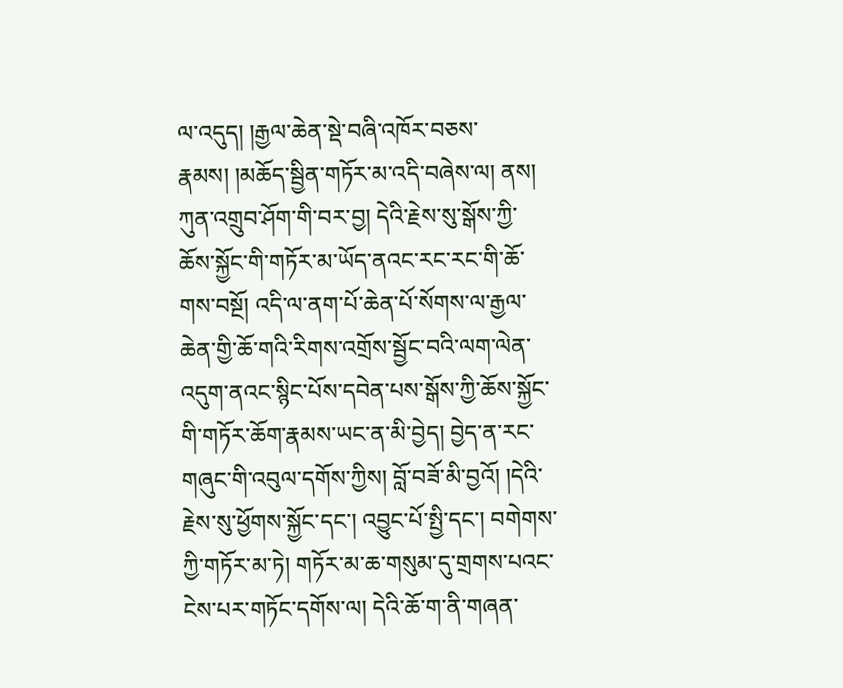ལ་འདུད། །རྒྱལ་ཆེན་སྡེ་བཞི་འཁོར་བཅས་རྣམས། །མཆོད་སྦྱིན་གཏོར་མ་འདི་བཞེས་ལ། ནས། ཀུན་འགྲུབ་ཤོག་གི་བར་བྱ། དེའི་རྗེས་སུ་སྒོས་ཀྱི་ཆོས་སྐྱོང་གི་གཏོར་མ་ཡོད་ནའང་རང་རང་གི་ཆོ་གས་བསྔོ། འདི་ལ་ནག་པོ་ཆེན་པོ་སོགས་ལ་རྒྱལ་ཆེན་གྱི་ཆོ་གའི་རིགས་འགྲོས་སྦྱོང་བའི་ལག་ལེན་འདུག་ནའང་སྙིང་པོས་དབེན་པས་སྒོས་ཀྱི་ཆོས་སྐྱོང་གི་གཏོར་ཆོག་རྣམས་ཡང་ན་མི་བྱེད། བྱེད་ན་རང་གཞུང་གི་འབུལ་དགོས་ཀྱིས། བློ་བཟོ་མི་བྱའོ། །དེའི་རྗེས་སུ་ཕྱོགས་སྐྱོང་དང་། འབྱུང་པོ་སྤྱི་དང་། བགེགས་ཀྱི་གཏོར་མ་ཏེ། གཏོར་མ་ཆ་གསུམ་དུ་གྲགས་པའང་ངེས་པར་གཏོང་དགོས་ལ། དེའི་ཆོ་ག་ནི་གཞན་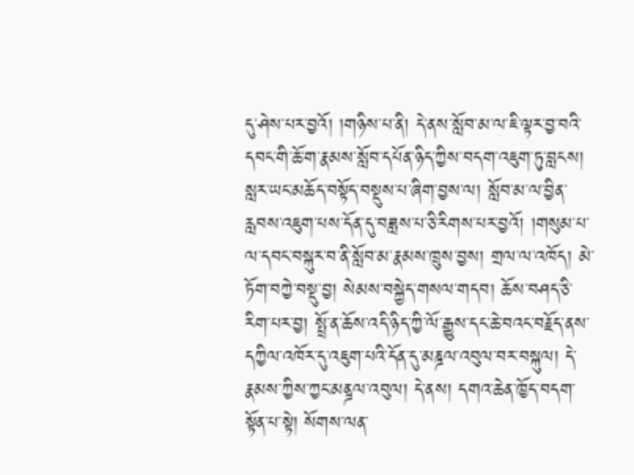དུ་ཤེས་པར་བྱའོ། །གཉིས་པ་ནི། དེ་ནས་སློབ་མ་ལ་ཇི་ལྟར་བྱ་བའི་དབང་གི་ཆོ་ག་རྣམས་སློབ་དཔོན་ཉིད་ཀྱིས་བདག་འཇུག་ཏུ་བླངས། སླར་ཡང་མཆོད་བསྟོད་བསྡུས་པ་ཞིག་བྱས་ལ། སློབ་མ་ལ་བྱིན་རླབས་འཇུག་པས་དོན་དུ་བཟླས་པ་ཅི་རིགས་པར་བྱའོ། །གསུམ་པ་ལ་དབང་བསྐུར་བ་ནི་སློབ་མ་རྣམས་ཁྲུས་བྱས། གྲལ་ལ་འཁོད། མེ་ཏོག་བཀྱེ་བསྡུ་བྱ། སེམས་བསྐྱེད་གསལ་གདབ། ཆོས་བཤད་ཅི་རིག་པར་བྱ། སྤྲོ་ན་ཆོས་འདི་ཉིད་ཀྱི་ལོ་རྒྱུས་དང་ཆེ་བའང་བརྗོད་ནས་དཀྱིལ་འཁོར་དུ་འཇུག་པའི་དོན་དུ་མཎྜལ་འབུལ་བར་བསྐུལ། དེ་རྣམས་ཀྱིས་ཀྱང་མནྜལ་འབུལ། དེ་ནས། དགའ་ཆེན་ཁྱོད་བདག་སྟོན་པ་སྟེ། སོགས་ལན་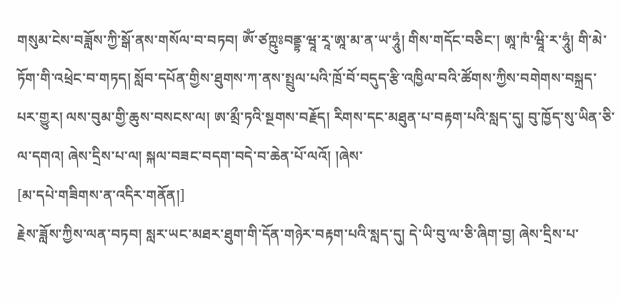གསུམ་ངེས་བཟློས་ཀྱི་སྒོ་ནས་གསོལ་བ་བཏབ། ཨོཾ་ཙཀྵུཿབནྡྷ་ཝཱ་རཱ་ཨཱ་མ་ན་ཡ་ཧཱུཾ། གིས་གདོང་བཅིང་། ཨཱ་ཁཾ་ཝཱི་ར་ཧཱུཾ། གི་མེ་ཏོག་གི་འཕྲེང་བ་གཏད། སློབ་དཔོན་གྱིས་ཐུགས་ཀ་ནས་སྤྲུལ་པའི་ཁྲོ་བོ་བདུད་རྩི་འཁྱིལ་བའི་ཚོགས་ཀྱིས་བགེགས་བསྐྲད་པར་གྱུར། ལས་བུམ་གྱི་ཆུས་བསངས་ལ། ཨ་མྲྀ་ཏའི་སྔགས་བརྗོད། རིགས་དང་མཐུན་པ་བརྟག་པའི་སླད་དུ། བུ་ཁྱོད་སུ་ཡིན་ཅི་ལ་དགའ། ཞེས་དྲིས་པ་ལ། སྐལ་བཟང་བདག་བདེ་བ་ཆེན་པོ་ལའོ། །ཞེས་
[མ་དཔེ་གཟིགས་ན་འདིར་གནོན།]
རྗེས་ཟློས་ཀྱིས་ལན་བཏབ། སླར་ཡང་མཐར་ཐུག་གི་དོན་གཉེར་བརྟག་པའི་སླད་དུ། དེ་ཡི་བུ་ལ་ཅི་ཞིག་བྱ། ཞེས་དྲིས་པ་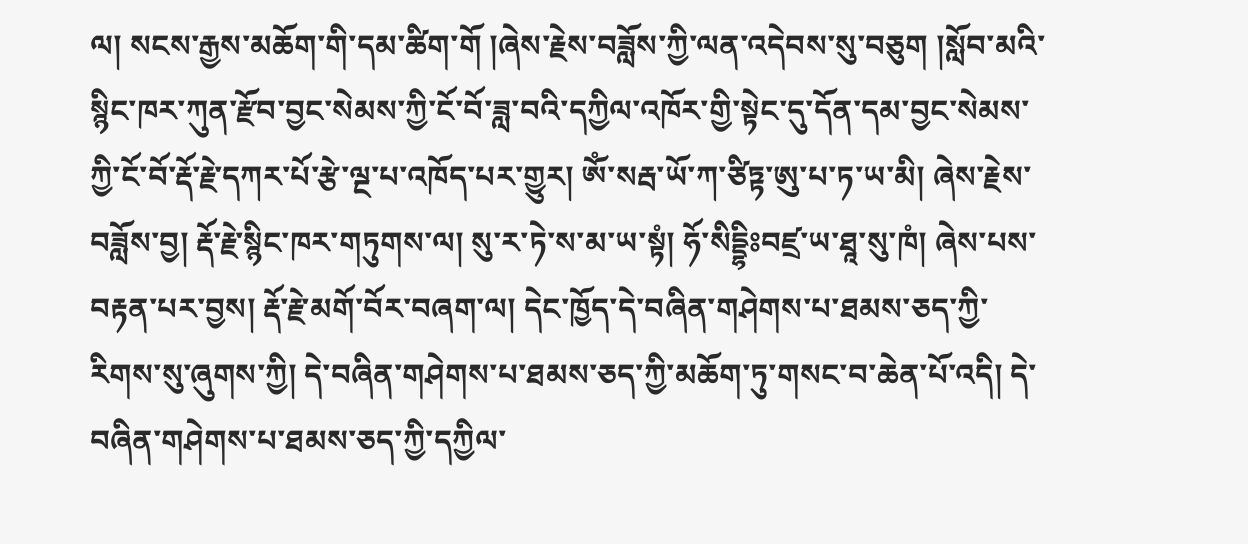ལ། སངས་རྒྱས་མཆོག་གི་དམ་ཚིག་གོ །ཞེས་རྗེས་བཟློས་ཀྱི་ལན་འདེབས་སུ་བཅུག །སློབ་མའི་སྙིང་ཁར་ཀུན་རྫོབ་བྱང་སེམས་ཀྱི་ངོ་བོ་ཟླ་བའི་དཀྱིལ་འཁོར་གྱི་སྟེང་དུ་དོན་དམ་བྱང་སེམས་ཀྱི་ངོ་བོ་རྡོ་རྗེ་དཀར་པོ་རྩེ་ལྔ་པ་འཁོད་པར་གྱུར། ཨོཾ་སརྦ་ཡོ་ཀ་ཙིཏྟ་ཨུ་པ་ཏ་ཡ་མི། ཞེས་རྗེས་བཟློས་བྱ། རྡོ་རྗེ་སྙིང་ཁར་གཏུགས་ལ། སུ་ར་ཏེ་ས་མ་ཡ་སྟཾ། ཧོ་སིདྡྷིཿབཛྲ་ཡ་ཐཱ་སུ་ཁཾ། ཞེས་པས་བརྟན་པར་བྱས། རྡོ་རྗེ་མགོ་བོར་བཞག་ལ། དེང་ཁྱོད་དེ་བཞིན་གཤེགས་པ་ཐམས་ཅད་ཀྱི་རིགས་སུ་ཞུགས་ཀྱི། དེ་བཞིན་གཤེགས་པ་ཐམས་ཅད་ཀྱི་མཆོག་ཏུ་གསང་བ་ཆེན་པོ་འདི། དེ་བཞིན་གཤེགས་པ་ཐམས་ཅད་ཀྱི་དཀྱིལ་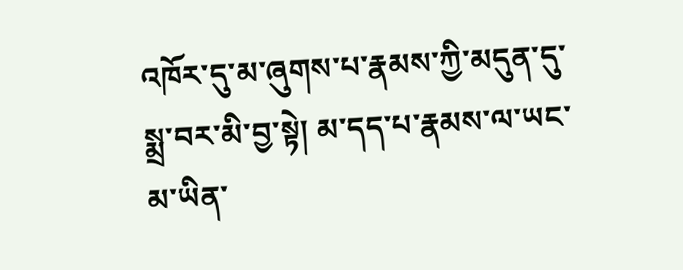འཁོར་དུ་མ་ཞུགས་པ་རྣམས་ཀྱི་མདུན་དུ་སྨྲ་བར་མི་བྱ་སྟེ། མ་དད་པ་རྣམས་ལ་ཡང་མ་ཡིན་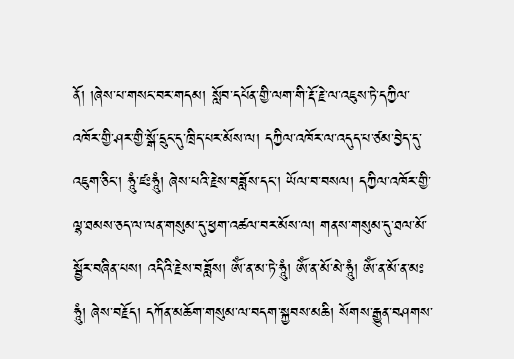ནོ། །ཞེས་པ་གསང་བར་གདམ། སློབ་དཔོན་གྱི་ལག་གི་རྡོ་རྗེ་ལ་འཇུས་ཏེ་དཀྱིལ་འཁོར་གྱི་ཤར་གྱི་སྒོ་དྲུང་དུ་ཁྲིད་པར་མོས་ལ། དཀྱིལ་འཁོར་ལ་འདུད་པ་ཙམ་བྱེད་དུ་འཇུག་ཅིང་། ཧཱུཾ་ཛཿཧཱུཾ། ཞེས་པའི་རྗེས་བཟློས་དང་། ཡོལ་བ་བསལ། དཀྱིལ་འཁོར་གྱི་ལྷ་ཐམས་ཅད་ལ་ལན་གསུམ་དུ་ཕྱག་འཚལ་བར་མོས་ལ། གནས་གསུམ་དུ་ཐལ་མོ་སྦྱོར་བཞིན་པས། འདིའི་རྗེས་བཟློས། ཨོཾ་ན་མ་ཏེ་ཧཱུཾ། ཨོཾ་ན་མོ་མེ་ཧཱུཾ། ཨོཾ་ན་མོ་ན་མཿ ཧཱུཾ། ཞེས་བརྗོད། དཀོན་མཆོག་གསུམ་ལ་བདག་སྐྱབས་མཆི། སོགས་རྒྱུན་བཤགས་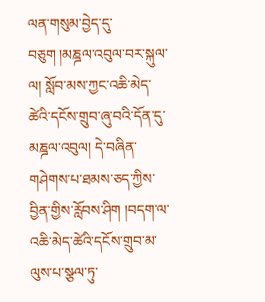ལན་གསུམ་བྱེད་དུ་བཅུག །མཎྜལ་འབུལ་བར་སྐུལ་ལ། སློབ་མས་ཀྱང་འཆི་མེད་ཚེའི་དངོས་གྲུབ་ཞུ་བའི་དོན་དུ་མཎྜལ་འབུལ། དེ་བཞིན་གཤེགས་པ་ཐམས་ཅད་ཀྱིས་བྱིན་གྱིས་རློབས་ཤིག །བདག་ལ་འཆི་མེད་ཚེའི་དངོས་གྲུབ་མ་ལུས་པ་སྩལ་ཏུ་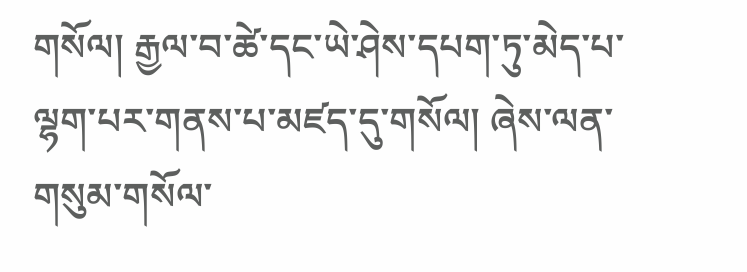གསོལ། རྒྱལ་བ་ཚེ་དང་ཡེ་ཤེས་དཔག་ཏུ་མེད་པ་ལྷག་པར་གནས་པ་མཛད་དུ་གསོལ། ཞེས་ལན་གསུམ་གསོལ་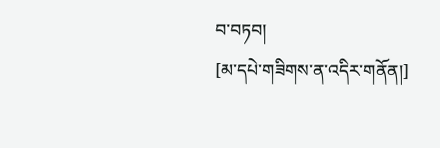བ་བཏབ།
[མ་དཔེ་གཟིགས་ན་འདིར་གནོན།]